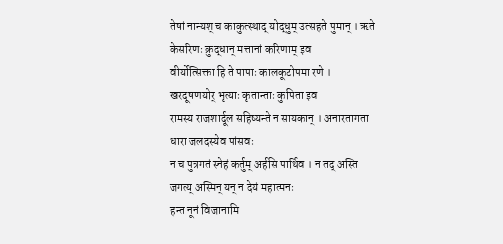तेषां नान्यश् च काकुत्स्थाद् योद्धुम् उत्सहते पुमान् । ऋते केसरिणः क्रुद्धान् मत्तानां करिणाम् इव
वीर्योत्सिक्ता हि ते पापाः कालकूटोपमा रणे । खरदूषणयोर् भृत्याः कृतान्ताः कुपिता इव
रामस्य राजशार्दूल सहिष्यन्ते न सायकान् । अनारतागता धारा जलदस्येव पांसवः
न च पुत्रगतं स्नेहं कर्तुम् अर्हसि पार्थिव । न तद् अस्ति जगत्य् अस्मिन् यन् न देयं महात्मनः
हन्त नूनं विजानामि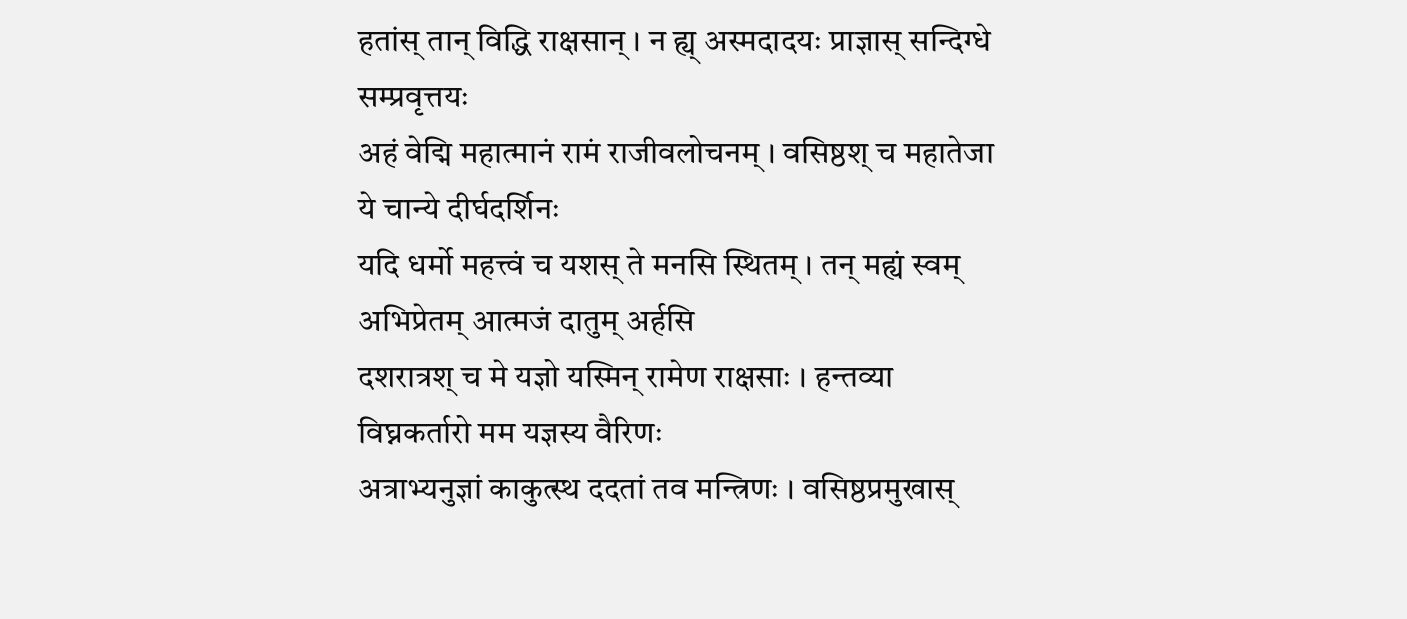हतांस् तान् विद्धि राक्षसान् । न ह्य् अस्मदादयः प्राज्ञास् सन्दिग्धे सम्प्रवृत्तयः
अहं वेद्मि महात्मानं रामं राजीवलोचनम् । वसिष्ठश् च महातेजा ये चान्ये दीर्घदर्शिनः
यदि धर्मो महत्त्वं च यशस् ते मनसि स्थितम् । तन् मह्यं स्वम् अभिप्रेतम् आत्मजं दातुम् अर्हसि
दशरात्रश् च मे यज्ञो यस्मिन् रामेण राक्षसाः । हन्तव्या विघ्नकर्तारो मम यज्ञस्य वैरिणः
अत्राभ्यनुज्ञां काकुत्स्थ ददतां तव मन्त्रिणः । वसिष्ठप्रमुखास्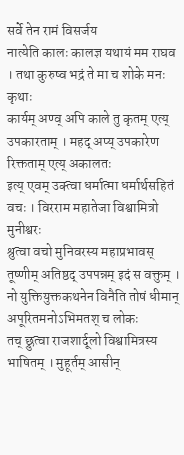सर्वे तेन रामं विसर्जय
नात्येति कालः कालज्ञ यथायं मम राघव । तथा कुरुष्व भद्रं ते मा च शोके मनः कृथाः
कार्यम् अण्व् अपि काले तु कृतम् एत्य् उपकारताम् । महद् अप्य् उपकारेण रिक्तताम् एत्य् अकालतः
इत्य् एवम् उक्त्वा धर्मात्मा धर्मार्थसहितं वचः । विरराम महातेजा विश्वामित्रो मुनीश्वरः
श्रुत्वा वचो मुनिवरस्य महाप्रभावस् तूष्णीम् अतिष्ठद् उपपन्नम् इदं स वक्तुम् । नो युक्तियुक्तकथनेन विनैति तोषं धीमान् अपूरितमनोऽभिमतश् च लोकः
तच् छ्रुत्वा राजशार्दूलो विश्वामित्रस्य भाषितम् । मुहूर्तम् आसीन्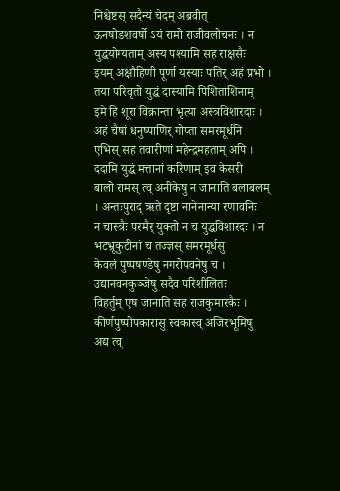निश्चेष्टस् सदैन्यं चेदम् अब्रवीत्
ऊनषोडशवर्षो ऽयं रामो राजीवलोचनः । न युद्धयोग्यताम् अस्य पश्यामि सह राक्षसैः
इयम् अक्षौहिणी पूर्णा यस्याः पतिर् अहं प्रभो । तया परिवृतो युद्धं दास्यामि पिशिताशिनाम्
इमे हि शूरा विक्रान्ता भृत्या अस्त्रविशारदाः । अहं चैषां धनुष्पाणिर् गोप्ता समरमूर्धनि
एभिस् सह तवारीणां महेन्द्रमहताम् अपि । ददामि युद्धं मत्तानां करिणाम् इव केसरी
बालो रामस् त्व् अनीकेषु न जानाति बलाबलम् । अन्तःपुराद् ऋते दृष्टा नानेनान्या रणावनिः
न चास्त्रैः परमैर् युक्तो न च युद्धविशारदः । न भटभ्रूकुटीनां च तज्ज्ञस् समरमूर्धसु
केवलं पुष्पषण्डेषु नगरोपवनेषु च । उद्यानवनकुञ्जेषु सदैव परिशीलितः
विहर्तुम् एष जानाति सह राजकुमारकैः । कीर्णपुष्पोपकारासु स्वकास्व् अजिरभूमिषु
अद्य त्व्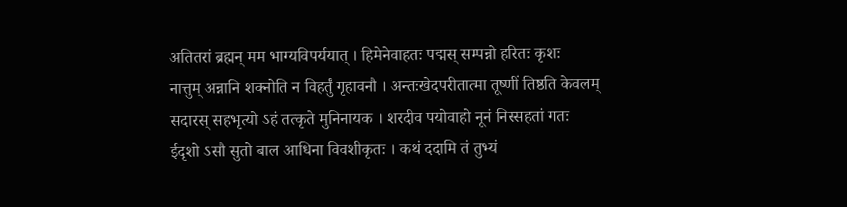अतितरां ब्रह्मन् मम भाग्यविपर्ययात् । हिमेनेवाहतः पद्मस् सम्पन्नो हरितः कृशः
नात्तुम् अन्नानि शक्नोति न विहर्तुं गृहावनौ । अन्तःखेदपरीतात्मा तूष्णीं तिष्ठति केवलम्
सदारस् सहभृत्यो ऽहं तत्कृते मुनिनायक । शरदीव पयोवाहो नूनं निस्सहतां गतः
ईदृशो ऽसौ सुतो बाल आधिना विवशीकृतः । कथं ददामि तं तुभ्यं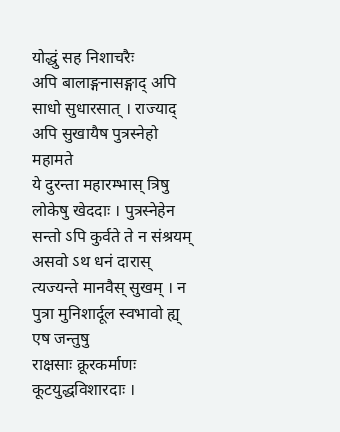योद्धुं सह निशाचरैः
अपि बालाङ्गनासङ्गाद् अपि साधो सुधारसात् । राज्याद् अपि सुखायैष पुत्रस्नेहो महामते
ये दुरन्ता महारम्भास् त्रिषु लोकेषु खेददाः । पुत्रस्नेहेन सन्तो ऽपि कुर्वते ते न संश्रयम्
असवो ऽथ धनं दारास् त्यज्यन्ते मानवैस् सुखम् । न पुत्रा मुनिशार्दूल स्वभावो ह्य् एष जन्तुषु
राक्षसाः क्रूरकर्माणः कूटयुद्धविशारदाः ।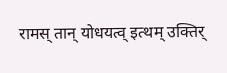रामस् तान् योधयत्व् इत्थम् उक्तिर्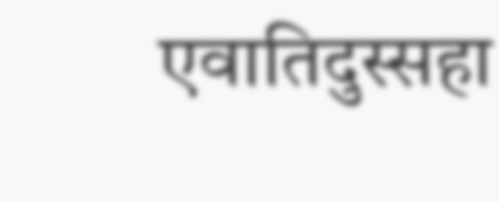एवातिदुस्सहा